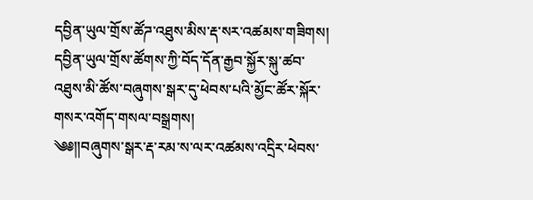དབྱིན་ཡུལ་གྲོས་ཚོཌ་འཐུས་མིས་རྡ་སར་འཚམས་གཟིགས།
དབྱིན་ཡུལ་གྲོས་ཚོགས་ཀྱི་བོད་དོན་རྒྱབ་སྐྱོར་སྐུ་ཚབ་འཐུས་མི་ཚོས་བཞུགས་སྒར་དུ་ཕེབས་པའི་མྱོང་ཚོར་སྐོར་གསར་འགོད་གསལ་བསྒྲགས།
༄༅༎བཞུགས་སྒར་རྡ་རམ་ས་ལར་འཚམས་འདྲིར་ཕེབས་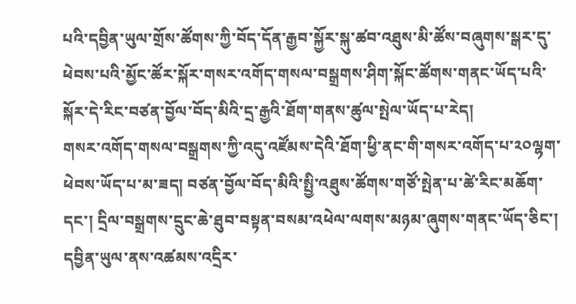པའི་དབྱིན་ཡུལ་གྲོས་ཚོགས་ཀྱི་བོད་དོན་རྒྱབ་སྐྱོར་སྐུ་ཚབ་འཐུས་མི་ཚོས་བཞུགས་སྒར་དུ་ཕེབས་པའི་མྱོང་ཚོར་སྐོར་གསར་འགོད་གསལ་བསྒྲགས་ཤིག་སྐོང་ཚོགས་གནང་ཡོད་པའི་སྐོར་དེ་རིང་བཙན་བྱོལ་བོད་མིའི་དྲ་རྒྱའི་ཐོག་གནས་ཚུལ་སྤེལ་ཡོད་པ་རེད།
གསར་འགོད་གསལ་བསྒྲགས་ཀྱི་འདུ་འཛོམས་དེའི་ཐོག་ཕྱི་ནང་གི་གསར་འགོད་པ་༢༠ལྷག་ཕེབས་ཡོད་པ་མ་ཟད། བཙན་བྱོལ་བོད་མིའི་སྤྱི་འཐུས་ཚོགས་གཙོ་སྤེན་པ་ཚེ་རིང་མཆོག་དང་། དྲིལ་བསྒྲགས་དྲུང་ཆེ་ཐུབ་བསྟན་བསམ་འཕེལ་ལགས་མཉམ་ཞུགས་གནང་ཡོད་ཅིང་། དབྱིན་ཡུལ་ནས་འཚམས་འདྲིར་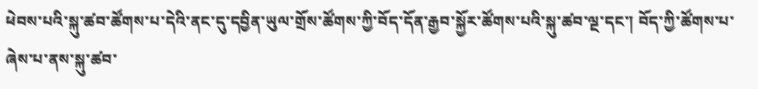ཕེབས་པའི་སྐུ་ཚབ་ཚོགས་པ་དེའི་ནང་དུ་དབྱིན་ཡུལ་གྲོས་ཚོགས་ཀྱི་བོད་དོན་རྒྱབ་སྐྱོར་ཚོགས་པའི་སྐུ་ཚབ་ལྔ་དང་། བོད་ཀྱི་ཚོགས་པ་ཞེས་པ་ནས་སྐུ་ཚབ་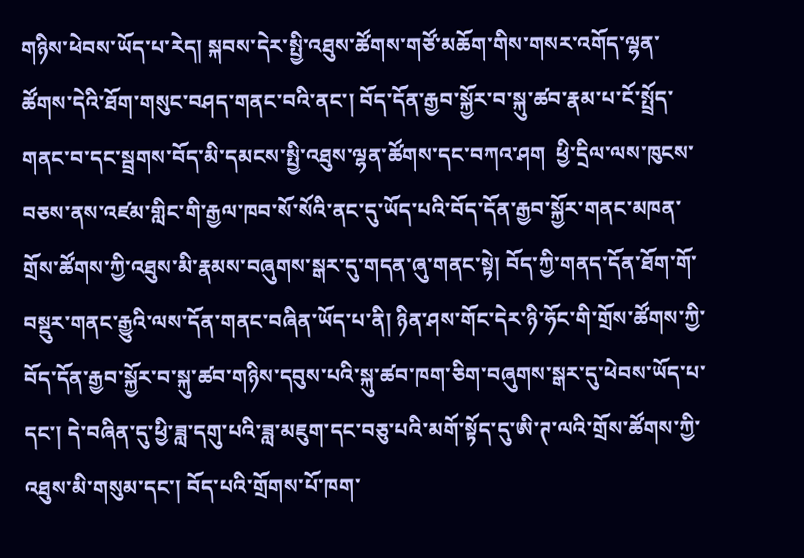གཉིས་ཕེབས་ཡོད་པ་རེད། སྐབས་དེར་སྤྱི་འཐུས་ཚོགས་གཙོ་མཆོག་གིས་གསར་འགོད་ལྷན་ཚོགས་དེའི་ཐོག་གསུང་བཤད་གནང་བའི་ནང་། བོད་དོན་རྒྱབ་སྐྱོར་བ་སྐུ་ཚབ་རྣམ་པ་ངོ་སྤྲོད་གནང་བ་དང་སྦྲགས་བོད་མི་དམངས་སྤྱི་འཐུས་ལྷན་ཚོགས་དང་བཀའ་ཤག  ཕྱི་དྲིལ་ལས་ཁུངས་བཅས་ནས་འཛམ་གླིང་གི་རྒྱལ་ཁབ་སོ་སོའི་ནང་དུ་ཡོད་པའི་བོད་དོན་རྒྱབ་སྐྱོར་གནང་མཁན་གྲོས་ཚོགས་ཀྱི་འཐུས་མི་རྣམས་བཞུགས་སྒར་དུ་གདན་ཞུ་གནང་སྟེ། བོད་ཀྱི་གནད་དོན་ཐོག་གོ་བསྡུར་གནང་རྒྱུའི་ལས་དོན་གནང་བཞིན་ཡོད་པ་ནི། ཉིན་ཤས་གོང་དེར་ཉི་ཧོང་གི་གྲོས་ཚོགས་ཀྱི་བོད་དོན་རྒྱབ་སྐྱོར་བ་སྐུ་ཚབ་གཉིས་དབུས་པའི་སྐུ་ཚབ་ཁག་ཅིག་བཞུགས་སྒར་དུ་ཕེབས་ཡོད་པ་དང་། དེ་བཞིན་དུ་ཕྱི་ཟླ་དགུ་པའི་ཟླ་མཇུག་དང་བཅུ་པའི་མགོ་སྟོད་དུ་ཨི་ཊ་ལའི་གྲོས་ཚོགས་ཀྱི་འཐུས་མི་གསུམ་དང་། བོད་པའི་གྲོགས་པོ་ཁག་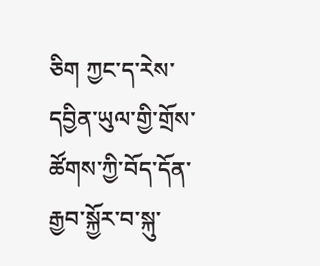ཅིག ཀྱང་ད་རེས་དབྱིན་ཡུལ་གྱི་གྲོས་ཚོགས་ཀྱི་བོད་དོན་རྒྱབ་སྐྱོར་བ་སྐུ་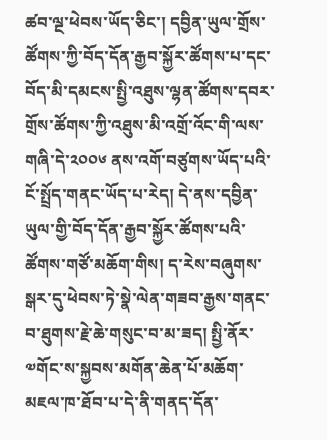ཚབ་ལྔ་ཕེབས་ཡོད་ཅིང་། དབྱིན་ཡུལ་གྲོས་ཚོགས་ཀྱི་བོད་དོན་རྒྱབ་སྐྱོར་ཚོགས་པ་དང་བོད་མི་དམངས་སྤྱི་འཐུས་ལྷན་ཚོགས་དབར་གྲོས་ཚོགས་ཀྱི་འཐུས་མི་འགྲོ་འོང་གི་ལས་གཞི་དེ་༢༠༠༦ ནས་འགོ་བཙུགས་ཡོད་པའི་ངོ་སྤྲོད་གནང་ཡོད་པ་རེད། དེ་ནས་དབྱིན་ཡུལ་གྱི་བོད་དོན་རྒྱབ་སྐྱོར་ཚོགས་པའི་ཚོགས་གཙོ་མཆོག་གིས། ད་རེས་བཞུགས་སྒར་དུ་ཕེབས་ཏེ་སྣེ་ལེན་གཟབ་རྒྱས་གནང་བ་ཐུགས་རྗེ་ཆེ་གསུང་བ་མ་ཟད། སྤྱི་ནོར་༧གོང་ས་སྐྱབས་མགོན་ཆེན་པོ་མཆོག་མཇལ་ཁ་ཐོབ་པ་དེ་ནི་གནད་དོན་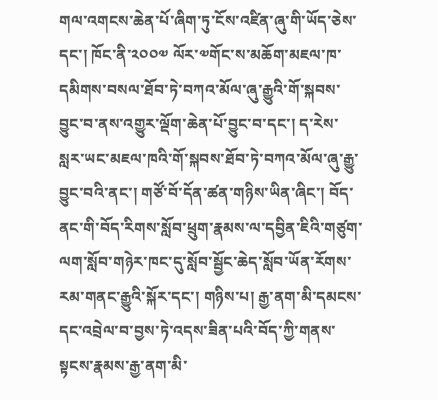གལ་འགངས་ཆེན་པོ་ཞིག་ཏུ་ངོས་འཛིན་ཞུ་གི་ཡོད་ཅེས་དང་། ཁོང་ནི་༢༠༠༧ ལོར་༧གོང་ས་མཆོག་མཇལ་ཁ་དམིགས་བསལ་ཐོབ་ཏེ་བཀའ་མོལ་ཞུ་རྒྱུའི་གོ་སྐབས་བྱུང་བ་ནས་འགྱུར་ལྡོག་ཆེན་པོ་བྱུང་བ་དང་། ད་རེས་སླར་ཡང་མཇལ་ཁའི་གོ་སྐབས་ཐོབ་ཏེ་བཀའ་མོལ་ཞུ་རྒྱུ་བྱུང་བའི་ནང་། གཙོ་བོ་དོན་ཚན་གཉིས་ཡིན་ཞིང་། བོད་ནང་གི་བོད་རིགས་སློབ་ཕྲུག་རྣམས་ལ་དབྱིན་ཇིའི་གཙུག་ལག་སློབ་གཉེར་ཁང་དུ་སློབ་སྦྱོང་ཆེད་སློབ་ཡོན་རོགས་རམ་གནང་རྒྱུའི་སྐོར་དང་། གཉིས་པ། རྒྱ་ནག་མི་དམངས་དང་འབྲེལ་བ་བྱས་ཏེ་འདས་ཟིན་པའི་བོད་ཀྱི་གནས་སྟངས་རྣམས་རྒྱ་ནག་མི་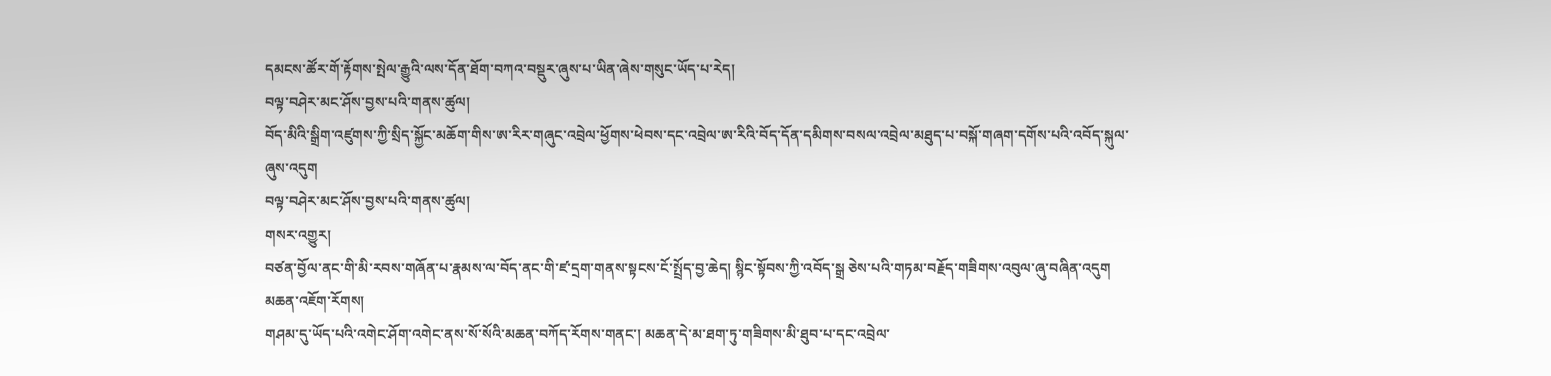དམངས་ཚོར་གོ་རྟོགས་སྤེལ་རྒྱུའི་ལས་དོན་ཐོག་བཀའ་བསྡུར་ཞུས་པ་ཡིན་ཞེས་གསུང་ཡོད་པ་རེད།
བལྟ་བཤེར་མང་ཤོས་བྱས་པའི་གནས་ཚུལ།
བོད་མིའི་སྒྲིག་འཛུགས་ཀྱི་སྲིད་སྐྱོང་མཆོག་གིས་ཨ་རིར་གཞུང་འབྲེལ་ཕྱོགས་ཕེབས་དང་འབྲེལ་ཨ་རིའི་བོད་དོན་དམིགས་བསལ་འབྲེལ་མཐུད་པ་བསྐོ་གཞག་དགོས་པའི་འབོད་སྐུལ་ཞུས་འདུག
བལྟ་བཤེར་མང་ཤོས་བྱས་པའི་གནས་ཚུལ།
གསར་འགྱུར།
བཙན་བྱོལ་ནང་གི་མི་རབས་གཞོན་པ་རྣམས་ལ་བོད་ནང་གི་ཛ་དྲག་གནས་སྟངས་ངོ་སྤྲོད་བྱ་ཆེད། སྙིང་སྟོབས་ཀྱི་འབོད་སྒྲ ཅེས་པའི་གཏམ་བརྗོད་གཟིགས་འབུལ་ཞུ་བཞིན་འདུག
མཆན་འཇོག་རོགས།
གཤམ་དུ་ཡོད་པའི་འགེང་ཤོག་འགེང་ནས་སོ་སོའི་མཆན་བཀོད་རོགས་གནང་། མཆན་དེ་མ་ཐག་ཏུ་གཟིགས་མི་ཐུབ་པ་དང་འབྲེལ་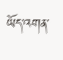ཡོད་འགན་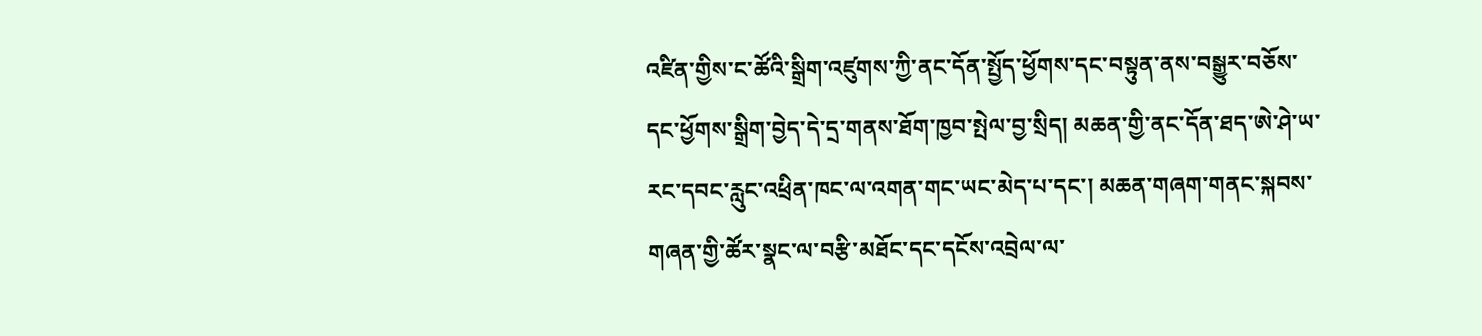འཛིན་གྱིས་ང་ཚོའི་སྒྲིག་འཛུགས་ཀྱི་ནང་དོན་སྤྱོད་ཕྱོགས་དང་བསྟུན་ནས་བསྒྱུར་བཅོས་དང་ཕྱོགས་སྒྲིག་བྱེད་དེ་དྲ་གནས་ཐོག་ཁྱབ་སྤེལ་བྱ་སྲིད། མཆན་གྱི་ནང་དོན་ཐད་ཨེ་ཤེ་ཡ་རང་དབང་རླུང་འཕྲིན་ཁང་ལ་འགན་གང་ཡང་མེད་པ་དང་། མཆན་གཞག་གནང་སྐབས་གཞན་གྱི་ཚོར་སྣང་ལ་བརྩི་མཐོང་དང་དངོས་འབྲེལ་ལ་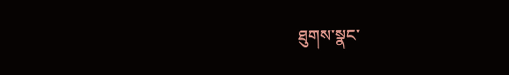ཐུགས་སྣང་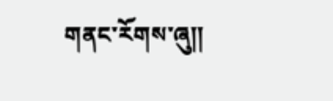གནང་རོགས་ཞུ༎